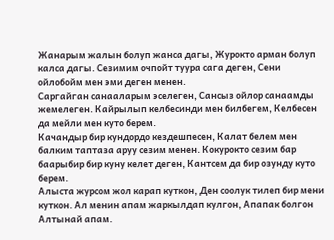Жанарым жалын болуп жанса дагы, Журокто арман болуп калса дагы. Сезимим очпойт туура сага деген, Сени ойлобойм мен эми деген менен.
Саргайган санааларым эселеген, Сансыз ойлор санаамды жемелеген. Кайрылып келбесинди мен билбегем, Келбесен да мейли мен куто берем.
Качандыр бир кундордо кездешпесен, Калат белем мен балким таптаза аруу сезим менен. Кокурокто сезим бар баарыбир бир куну келет деген, Кантсем да бир озунду куто берем.
Алыста журсом жол карап куткон, Ден соолук тилеп бир мени куткон. Ал менин апам жаркылдап кулгон, Апапак болгон Алтынай апам.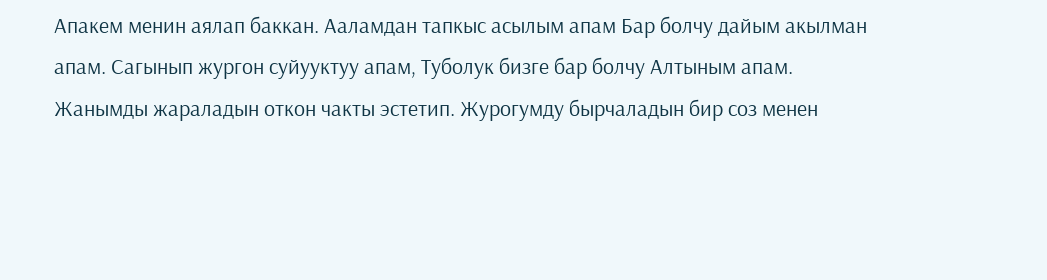Апакем менин аялап баккан. Ааламдан тапкыс асылым апам Бар болчу дайым акылман апам. Сагынып жургон суйууктуу апам, Туболук бизге бар болчу Алтыным апам.
Жанымды жараладын откон чакты эстетип. Журогумду бырчаладын бир соз менен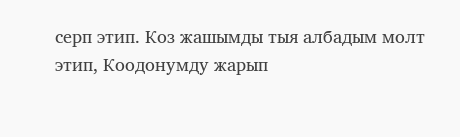серп этип. Коз жашымды тыя албадым молт этип, Коодонумду жарып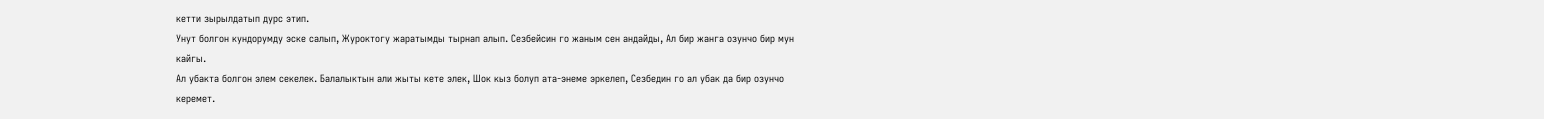кетти зырылдатып дурс этип.
Унут болгон кундорумду эске салып, Журоктогу жаратымды тырнап алып. Сезбейсин го жаным сен андайды, Ал бир жанга озунчо бир мун кайгы.
Ал убакта болгон элем секелек. Балалыктын али жыты кете элек, Шок кыз болуп ата-энеме эркелеп, Сезбедин го ал убак да бир озунчо керемет.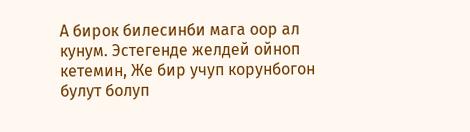А бирок билесинби мага оор ал кунум. Эстегенде желдей ойноп кетемин, Же бир учуп корунбогон булут болуп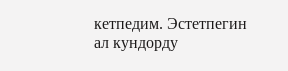кетпедим. Эстетпегин ал кундорду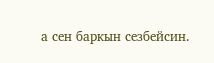а сен баркын сезбейсин.